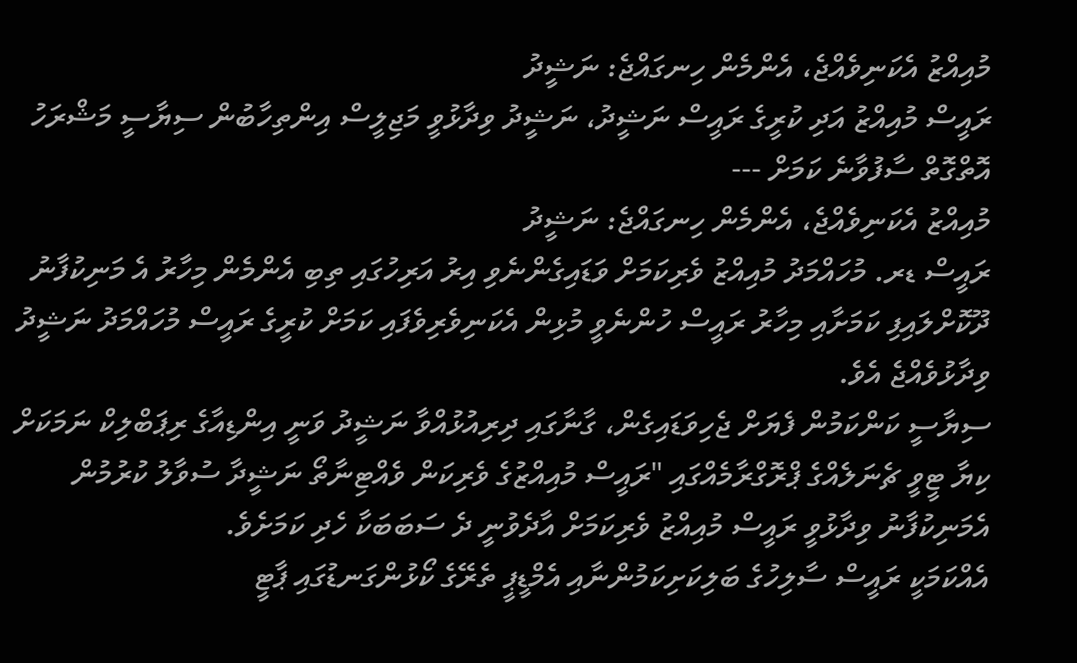މުއިއްޒު އެކަނިވެއްޖެ، އެންމެން ހިނގައްޖެ: ނަޝީދު
ރައީސް މުއިއްޒު އަދި ކުރީގެ ރައީސް ނަޝީދު، ނަޝީދު ވިދާޅުވީ މަޖިލީސް އިންތިހާބުން ސިޔާސީ މަޝްރަހު އޮތްގޮތް ސާފުވާނެ ކަމަށް ---
މުއިއްޒު އެކަނިވެއްޖެ، އެންމެން ހިނގައްޖެ: ނަޝީދު
ރައީސް ޑރ. މުހައްމަދު މުއިއްޒު ވެރިކަމަށް ވަޑައިގެންނެވި އިރު އަރިހުގައި ތިބި އެންމެން މިހާރު އެ މަނިކުފާނު ދޫކޮށްލައިފި ކަމަށާއި މިހާރު ރައީސް ހުންނެވީ މުޅިން އެކަނިވެރިވެފައި ކަމަށް ކުރީގެ ރައީސް މުހައްމަދު ނަޝީދު ވިދާޅުވެއްޖެ އެވެ.
ސިޔާސީ ކަންކަމުން ފެޔަށް ޖެހިވަޑައިގެން، ގާނާގައި ދިރިއުޅުއްވާ ނަޝީދު ވަނީ އިންޑިއާގެ ރިޕަބްލިކް ނަމަކަށް ކިޔާ ޓީވީ ޗެނަލެއްގެ ޕްރޮގްރާމެއްގައި "ރައީސް މުއިއްޒުގެ ވެރިކަން ވެއްޓިނާތޯ ނަޝީދާ ސުވާލު ކުރުމުން އެމަނިކުފާނު ވިދާޅުވީ ރައީސް މުއިއްޒު ވެރިކަމަށް އާދެވުނީ ދެ ސަބަބަކާ ހެދި ކަމަށެވެ.
އެއްކަމަކީ ރައީސް ސާލިހުގެ ބަލިކަށިކަމުންނާއި އެމްޑީޕީ ތެރޭގެ ކޯޅުންގަނޑުގައި ޕާޓީ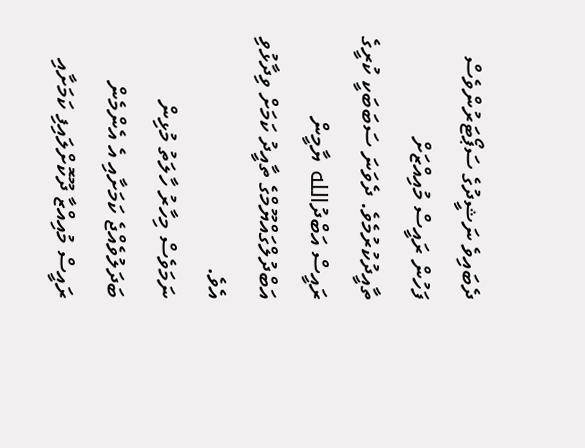ދެބައިވެ ނަޝީދުގެ ސަޕޯޓަރުންވެސް ފަހުން ރައީސް މުއިއްޒަށް ތާއީދުކުރުމެވެ. ދެވަނަ ސަބަބަކީ ކުރީގެ ރައީސް އަބްދުالله ޔާމީން އަބްދުލްގައްޔޫމްގެ ތާއީދު ކަމަށް ވިދާޅުވި އެވެ.
ނަމަވެސް މިހާރު ހާލަތު މުޅިން ބަދަލުވެއްޖެ ކަމަށާއި އެ އެންމެން ރައީސް މުއިއްޒާ ދޫކޮށްލައިފި ކަމަށާއި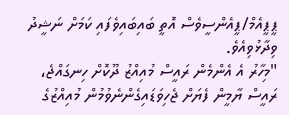ޕީޕީއެމް/ޕީއެންސީވެސް އޮތީ ބައިބައިވެފައި ކަމަށް ނަޝީދު ވިދާޅުވިއެވެ.
"މިހާރު އެ އެންމެން ރައީސް މުއިއްޒު ދޫކޮށް ހިނގައްޖެ، ރައީސް ޔާމީން ފެޔަށް ޖެހިވަޑައިގެންނެވުމުން މުއިއްޒުގެ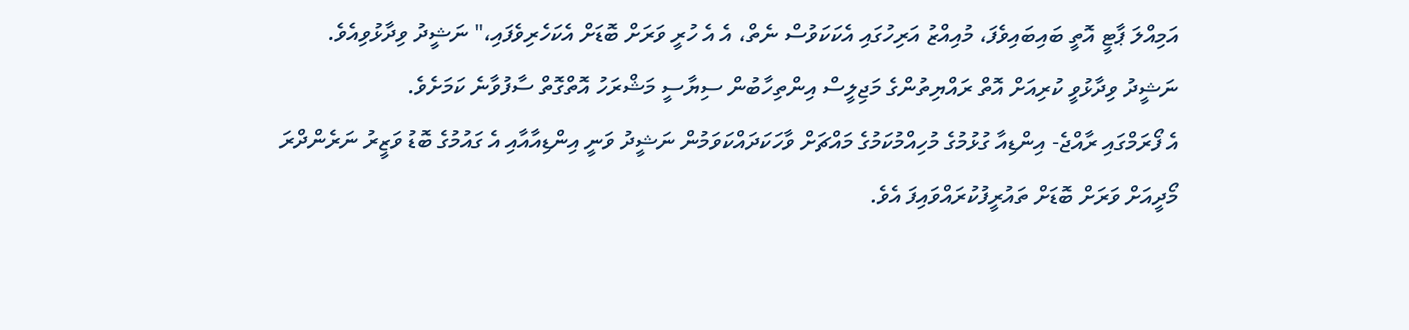އަމިއްލަ ޕާޓީ އޮތީ ބައިބައިވެފަ، މުއިއްޒު އަރިހުގައި އެކަކަވުސް ނެތް، އެ އެ ހުރީ ވަރަށް ބޮޑަށް އެކަހެރިވެފައި،" ނަޝީދު ވިދާޅުވިއެވެ.
ނަޝީދު ވިދާޅުވީ ކުރިއަށް އޮތް ރައްޔިތުންގެ މަޖިލީސް އިންތިހާބުން ސިޔާސީ މަޝްރަހު އޮތްގޮތް ސާފުވާނެ ކަމަށެވެ.
އެ ފޯރަމްގައި ރާއްޖެ- އިންޑިއާ ގުޅުމުގެ މުހިއްމުކަމުގެ މައްޗަށް ވާހަކަދައްކަވަމުން ނަޝީދު ވަނީ އިންޑިއާއާއި އެ ގައުމުގެ ބޮޑު ވަޒީރު ނަރެންދްރަ މޯދީއަށް ވަރަށް ބޮޑަށް ތައުރީފުކުރައްވައިފަ އެވެ.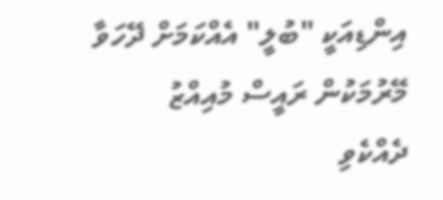އިންޑިއަކީ "ބުލީ" އެއްކަމަށް ދޭހަވާ މޭރުމަކުން ރައީސް މުއިއްޒު ދެއްކެވި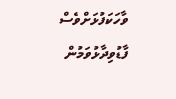ވާހަކަފުޅަށްވެސް ފާޑުވިދާޅުވަމުން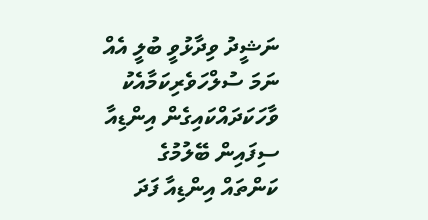ނަޝީދު ވިދާޅުވީ ބުލީ އެއް ނަމަ ސުލްހަވެރިކަމާއެކު ވާހަކަދައްކައިގެން އިންޑިއާ ސިފައިން ބޭލުމުގެ ކަންތައް އިންޑިއާ ފަދަ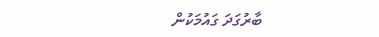ބާރުގަދަ ގައުމަކުން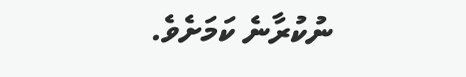ނުކުރާނެ ކަމަށެވެ.